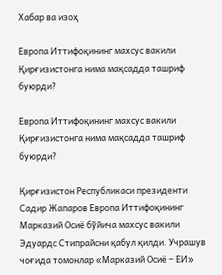Хабар ва изоҳ

Европа Иттифоқининг махсус вакили Қирғизистонга нима мақсадда ташриф буюрди?

Европа Иттифоқининг махсус вакили Қирғизистонга нима мақсадда ташриф буюрди?

Қирғизистон Республикаси президенти Садир Жапаров Европа Иттифоқининг Марказий Осиё бўйича махсус вакили Эдуардс Стипрайсни қабул қилди. Учрашув чоғида томонлар «Марказий Осиё – ЕИ»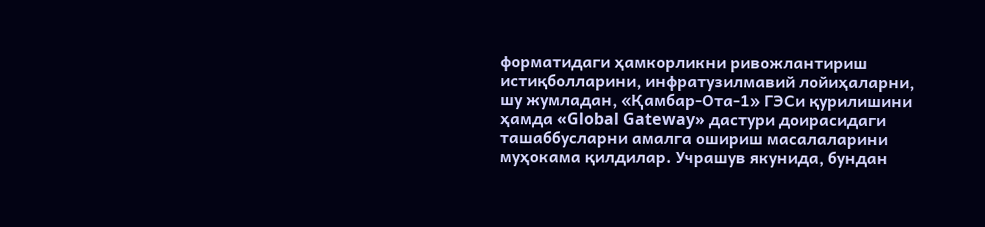форматидаги ҳамкорликни ривожлантириш истиқболларини, инфратузилмавий лойиҳаларни, шу жумладан, «Қамбар-Ота-1» ГЭСи қурилишини ҳамда «Global Gateway» дастури доирасидаги ташаббусларни амалга ошириш масалаларини муҳокама қилдилар. Учрашув якунида, бундан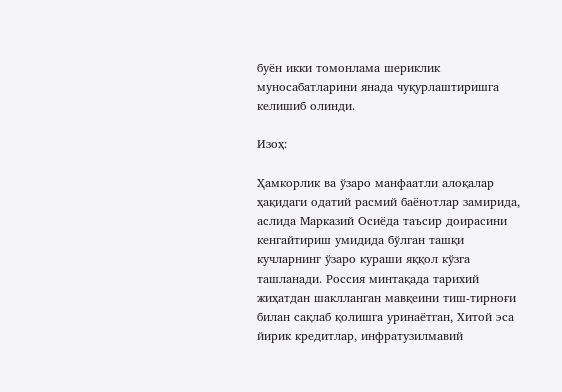буён икки томонлама шериклик муносабатларини янада чуқурлаштиришга келишиб олинди.

Изоҳ:

Ҳамкорлик ва ўзаро манфаатли алоқалар ҳақидаги одатий расмий баёнотлар замирида, аслида Марказий Осиёда таъсир доирасини кенгайтириш умидида бўлган ташқи кучларнинг ўзаро кураши яққол кўзга ташланади. Россия минтақада тарихий жиҳатдан шаклланган мавқеини тиш-тирноғи билан сақлаб қолишга уринаётган, Хитой эса йирик кредитлар, инфратузилмавий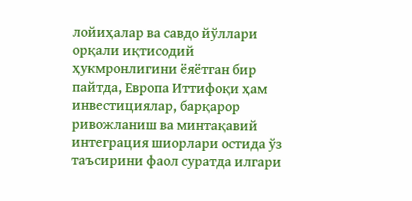лойиҳалар ва савдо йўллари орқали иқтисодий ҳукмронлигини ёяётган бир пайтда, Европа Иттифоқи ҳам инвестициялар, барқарор ривожланиш ва минтақавий интеграция шиорлари остида ўз таъсирини фаол суратда илгари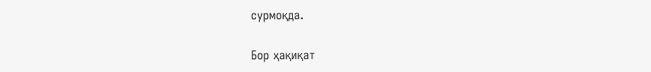сурмоқда.

Бор ҳақиқат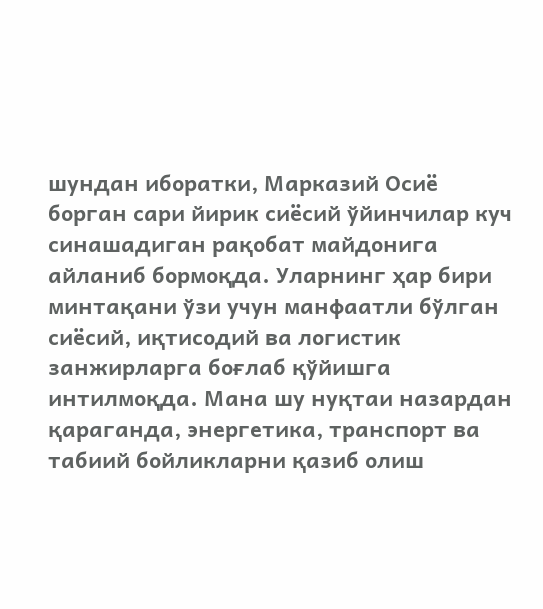шундан иборатки, Марказий Осиё борган сари йирик сиёсий ўйинчилар куч синашадиган рақобат майдонига айланиб бормоқда. Уларнинг ҳар бири минтақани ўзи учун манфаатли бўлган сиёсий, иқтисодий ва логистик занжирларга боғлаб қўйишга интилмоқда. Мана шу нуқтаи назардан қараганда, энергетика, транспорт ва табиий бойликларни қазиб олиш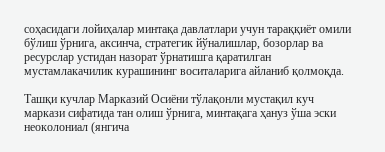соҳасидаги лойиҳалар минтақа давлатлари учун тараққиёт омили бўлиш ўрнига, аксинча, стратегик йўналишлар, бозорлар ва ресурслар устидан назорат ўрнатишга қаратилган мустамлакачилик курашининг воситаларига айланиб қолмоқда.

Ташқи кучлар Марказий Осиёни тўлақонли мустақил куч маркази сифатида тан олиш ўрнига, минтақага ҳануз ўша эски неоколониал (янгича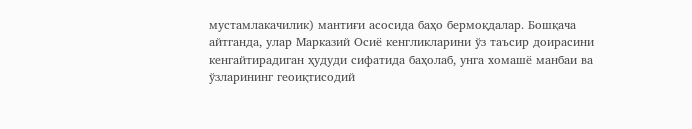мустамлакачилик) мантиғи асосида баҳо бермоқдалар. Бошқача айтганда, улар Марказий Осиё кенгликларини ўз таъсир доирасини кенгайтирадиган ҳудуди сифатида баҳолаб, унга хомашё манбаи ва ўзларининг геоиқтисодий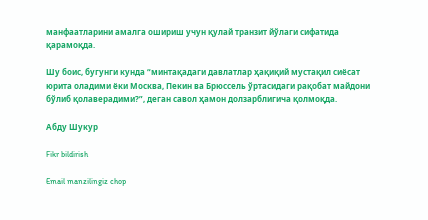манфаатларини амалга ошириш учун қулай транзит йўлаги сифатида қарамоқда.

Шу боис, бугунги кунда “минтақадаги давлатлар ҳақиқий мустақил сиёсат юрита оладими ёки Москва, Пекин ва Брюссель ўртасидаги рақобат майдони бўлиб қолаверадими?”, деган савол ҳамон долзарблигича қолмоқда.

Абду Шукур

Fikr bildirish

Email manzilingiz chop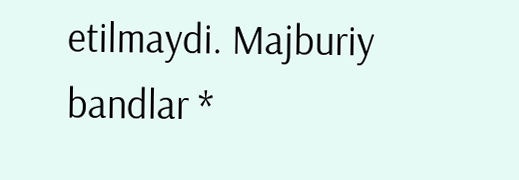etilmaydi. Majburiy bandlar *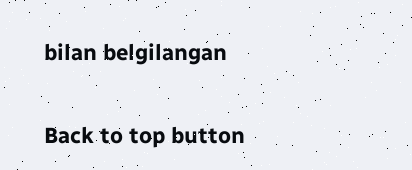bilan belgilangan

Back to top button